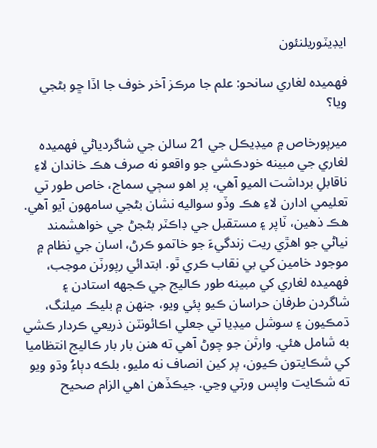ايڊيٽوريلنئون

فهميده لغاري سانحو: علم جا مرڪز آخر خوف جا اڏا ڇو بڻجي ويا؟

ميرپورخاص ۾ ميڊيڪل جي 21 سالن جي شاگردياڻي فهميده لغاري جي مبينه خودڪشي جو واقعو نه صرف هڪ خاندان لاءِ ناقابلِ برداشت الميو آهي، پر اهو سڄي سماج، خاص طور تي تعليمي ادارن لاءِ هڪ وڏو سواليه نشان بڻجي سامهون آيو آهي. هڪ ذهين، ٽاپر ۽ مستقبل جي ڊاڪٽر بڻجڻ جي خواهشمند نياڻي جو اهڙي ريت زندگيءَ جو خاتمو ڪرڻ، اسان جي نظام ۾ موجود خامين کي بي نقاب ڪري ٿو. ابتدائي رپورٽن موجب، فهميده لغاري کي مبينه طور ڪاليج جي ڪجهه استادن ۽ شاگردن طرفان حراسان ڪيو پئي ويو، جنهن ۾ بليڪ ميلنگ، ڌمڪيون ۽ سوشل ميڊيا تي جعلي اڪائونٽن ذريعي ڪردار ڪشي به شامل هئي. وارثن جو چوڻ آهي ته هنن بار بار ڪاليج انتظاميا کي شڪايتون ڪيون، پر کين انصاف نه مليو، بلڪه دٻاءُ وڌو ويو ته شڪايت واپس ورتي وڃي. جيڪڏهن اهي الزام صحيح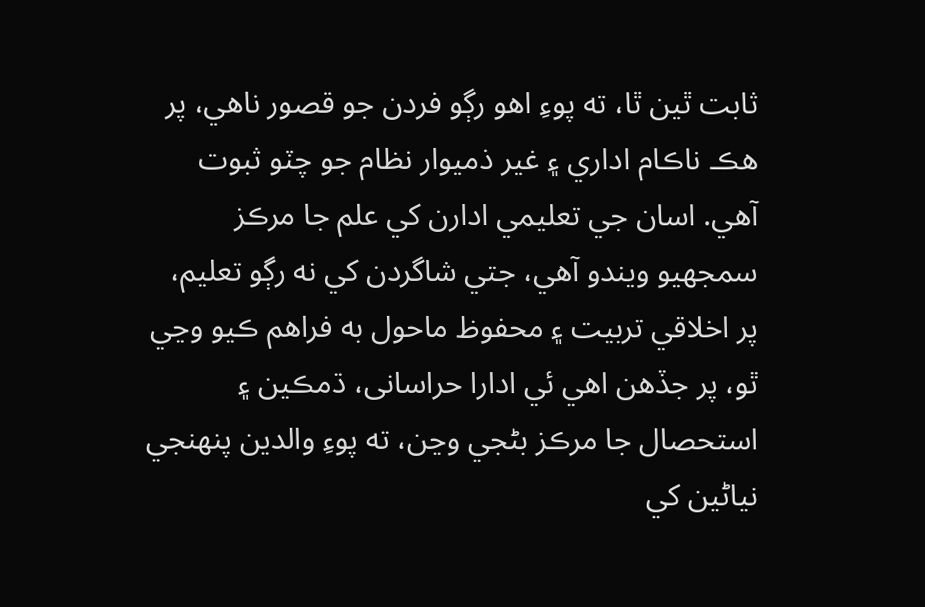ثابت ٿين ٿا، ته پوءِ اهو رڳو فردن جو قصور ناهي، پر هڪ ناڪام اداري ۽ غير ذميوار نظام جو چٽو ثبوت آهي. اسان جي تعليمي ادارن کي علم جا مرڪز سمجهيو ويندو آهي، جتي شاگردن کي نه رڳو تعليم، پر اخلاقي تربيت ۽ محفوظ ماحول به فراهم ڪيو وڃي ٿو، پر جڏهن اهي ئي ادارا حراسانی، ڌمڪين ۽ استحصال جا مرڪز بڻجي وڃن، ته پوءِ والدين پنهنجي نياڻين کي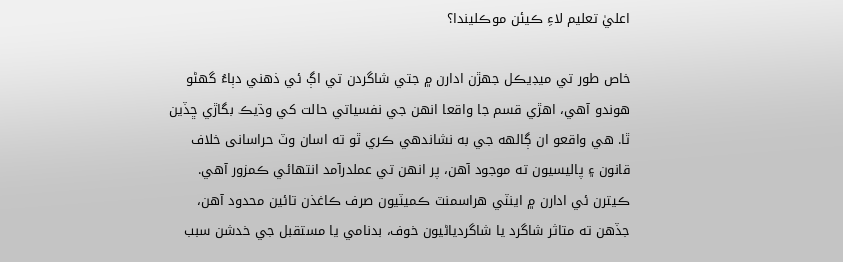اعليٰ تعليم لاءِ ڪيئن موڪليندا؟

خاص طور تي ميڊيڪل جهڙن ادارن ۾ جتي شاگردن تي اڳ ئي ذهني دٻاءُ گهڻو هوندو آهي، اهڙي قسم جا واقعا انهن جي نفسياتي حالت کي وڌيڪ بگاڙي ڇڏين ٿا. هي واقعو ان ڳالهه جي به نشاندهي ڪري ٿو ته اسان وٽ حراسانی خلاف قانون ۽ پاليسيون ته موجود آهن، پر انهن تي عملدرآمد انتهائي ڪمزور آهي. ڪيترن ئي ادارن ۾ اينٽي هراسمنٽ ڪميٽيون صرف ڪاغذن تائين محدود آهن، جڏهن ته متاثر شاگرد يا شاگردياڻيون خوف، بدنامي يا مستقبل جي خدشن سبب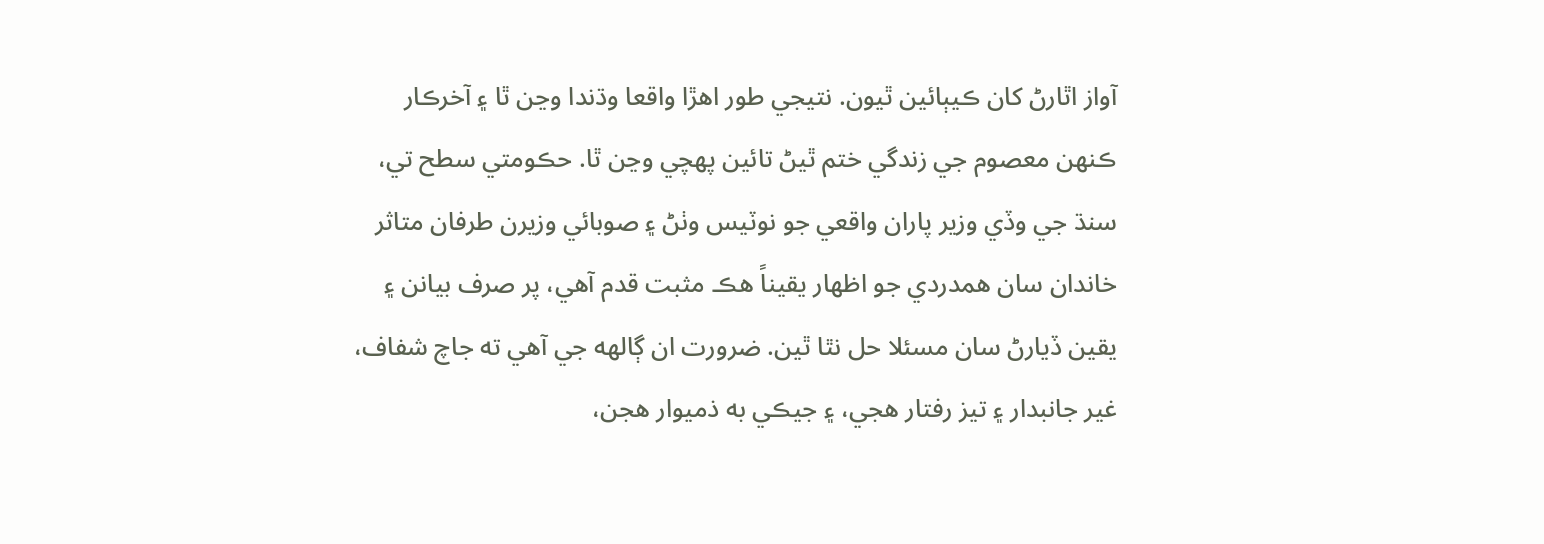آواز اٿارڻ کان ڪيٻائين ٿيون. نتيجي طور اهڙا واقعا وڌندا وڃن ٿا ۽ آخرڪار ڪنهن معصوم جي زندگي ختم ٿيڻ تائين پهچي وڃن ٿا. حڪومتي سطح تي، سنڌ جي وڏي وزير پاران واقعي جو نوٽيس وٺڻ ۽ صوبائي وزيرن طرفان متاثر خاندان سان همدردي جو اظهار يقيناً هڪ مثبت قدم آهي، پر صرف بيانن ۽ يقين ڏيارڻ سان مسئلا حل نٿا ٿين. ضرورت ان ڳالهه جي آهي ته جاچ شفاف، غير جانبدار ۽ تيز رفتار هجي، ۽ جيڪي به ذميوار هجن،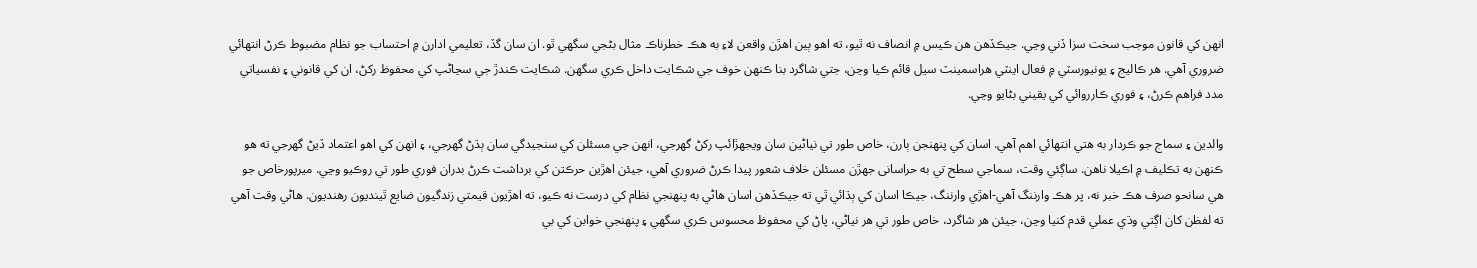انهن کي قانون موجب سخت سزا ڏني وڃي. جيڪڏهن هن ڪيس ۾ انصاف نه ٿيو، ته اهو ٻين اهڙن واقعن لاءِ به هڪ خطرناڪ مثال بڻجي سگهي ٿو. ان سان گڏ، تعليمي ادارن ۾ احتساب جو نظام مضبوط ڪرڻ انتهائي ضروري آهي. هر ڪاليج ۽ يونيورسٽي ۾ فعال اينٽي هراسمينٽ سيل قائم ڪيا وڃن، جتي شاگرد بنا ڪنهن خوف جي شڪايت داخل ڪري سگهن. شڪايت ڪندڙ جي سڃاڻپ کي محفوظ رکڻ، ان کي قانوني ۽ نفسياتي مدد فراهم ڪرڻ، ۽ فوري ڪارروائي کي يقيني بڻايو وڃي.

والدين ۽ سماج جو ڪردار به هتي انتهائي اهم آهي. اسان کي پنهنجن ٻارن، خاص طور تي نياڻين سان ويجهڙائپ رکڻ گهرجي، انهن جي مسئلن کي سنجيدگي سان ٻڌڻ گهرجي، ۽ انهن کي اهو اعتماد ڏيڻ گهرجي ته هو ڪنهن به تڪليف ۾ اڪيلا ناهن. ساڳئي وقت، سماجي سطح تي به حراسانی جهڙن مسئلن خلاف شعور پيدا ڪرڻ ضروري آهي، جيئن اهڙين حرڪتن کي برداشت ڪرڻ بدران فوري طور تي روڪيو وڃي. ميرپورخاص جو هي سانحو صرف هڪ خبر نه، پر هڪ وارننگ آهي-اهڙي وارننگ، جيڪا اسان کي ٻڌائي ٿي ته جيڪڏهن اسان هاڻي به پنهنجي نظام کي درست نه ڪيو، ته اهڙيون قيمتي زندگيون ضايع ٿينديون رهنديون. هاڻي وقت آهي ته لفظن کان اڳتي وڌي عملي قدم کنيا وڃن، جيئن هر شاگرد، خاص طور تي هر نياڻي، پاڻ کي محفوظ محسوس ڪري سگهي ۽ پنهنجي خوابن کي بي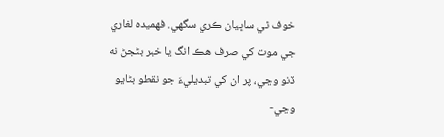خوف ٿي ساڀيان ڪري سگهي. فهميده لغاري جي موت کي صرف هڪ انگ يا خبر بڻجڻ نه ڏنو وڃي، پر ان کي تبديليءَ جو نقطو بڻايو وڃي-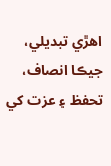اهڙي تبديلي، جيڪا انصاف، تحفظ ۽ عزت کي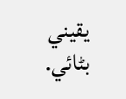يقيني بڻائي.